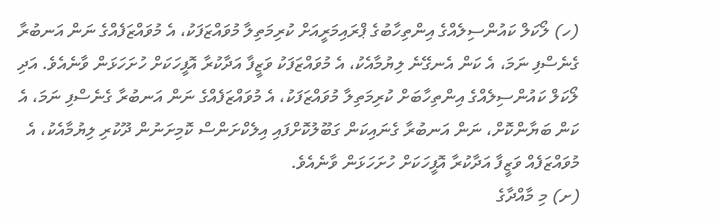(ހ) ލޯކަލް ކައުންސިލެއްގެ އިންތިހާބުގެ ޕްރައިމަރީއަށް ކުރިމަތިލާ މުވައްޒަފަކު، އެ މުވައްޒަފެއްގެ ނަން އަނބުރާ ގެނެސްފި ނަމަ، އެ ކަން އެނގޭނެ ލިޔުމާއެކު، އެ މުވައްޒަފަކު ވަޒީފާ އަދާކުރާ އޮފީހަކަށް ހުށަހަޅަން ވާނެއެވެ. އަދި ލޯކަލް ކައުންސިލެއްގެ އިންތިހާބަށް ކުރިމަތިލާ މުވައްޒަފަކު، އެ މުވައްޒަފެއްގެ ނަން އަނބުރާ ގެނެސްފި ނަމަ، އެ ކަން ބަޔާންކޮށް، ނަން އަނބުރާ ގެނައިކަން ގަބޫލުކޮށްފައި އިލެކްށަންސް ކޮމިށަނުން ދޫކުރި ލިޔުމާއެކު، އެ މުވައްޒަފެއް ވަޒީފާ އަދާކުރާ އޮފީހަކަށް ހުށަހަޅަން ވާނެއެވެ.
(ށ) މި މާއްދާގެ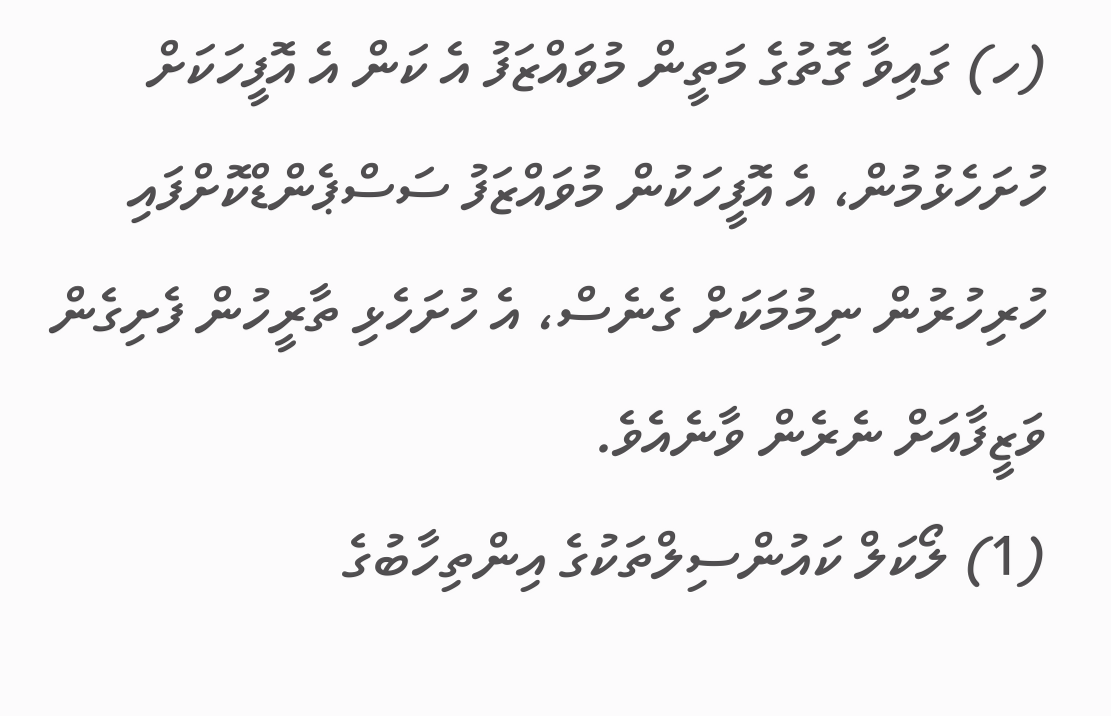(ހ) ގައިވާ ގޮތުގެ މަތީން މުވައްޒަފު އެ ކަން އެ އޮފީހަކަށް ހުށަހެޅުމުން، އެ އޮފީހަކުން މުވައްޒަފު ސަސްޕެންޑްކޮށްފައި ހުރިހުރުން ނިމުމަކަށް ގެނެސް، އެ ހުށަހެޅި ތާރީހުން ފެށިގެން ވަޒީފާއަށް ނެރެން ވާނެއެވެ.
(1) ލޯކަލް ކައުންސިލްތަކުގެ އިންތިހާބުގެ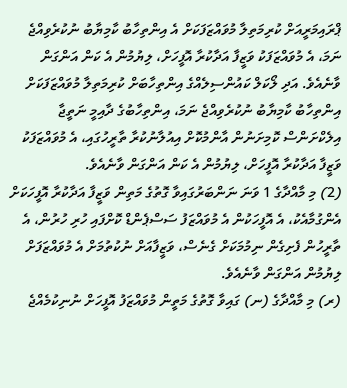ޕްރައިމަރީއަށް ކުރިމަތިލާ މުވައްޒަފަކަށް އެ އިންތިހާބު ކާމިޔާބު ނުކުރެވިއްޖެ ނަމަ، އެ މުވައްޒަފަކު ވަޒީފާ އަދާކުރާ އޮފީހަށް، ލިޔުމުން އެ ކަން އަންގަން ވާނެއެވެ. އަދި ލޯކަލް ކައުންސިލެއްގެ އިންތިހާބަށް ކުރިމަތިލާ މުވައްޒަފަކަށް އިންތިހާބު ކާމިޔާބު ނުކުރެވިއްޖެ ނަމަ، އިންތިހާބުގެ ދާއިމީ ނަތީޖާ އިލެކްށަންސް ކޮމިށަނުން އާންމުކޮށް އިއުލާނުކުރާ ތާރީހުގައި، އެ މުވައްޒަފަކު ވަޒީފާ އަދާކުރާ އޮފީހަށް، ލިޔުމުން އެ ކަން އަންގަން ވާނެއެވެ.
(2) މި މާއްދާގެ 1 ވަނަ ނަންބަރުގައިވާ ގޮތުގެ މަތިން ވަޒީފާ އަދާކުރާ އޮފީހަކަށް އެންގުމާއެކު، އެ އޮފީހަކުން އެ މުވައްޒަފު ސަސްޕެންޑް ކޮށްފައި ހުރި ހުރުން، އެ ތާރީހުން ފެށިގެން ނިމުމަކަށް ގެނެސް، ވަޒީފާއަށް ނުކުތުމަށް އެ މުވައްޒަފަށް ލިޔުމުން އަންގަން ވާނެއެވެ.
(ރ) މި މާއްދާގެ (ނ) ގައިވާ ގޮތުގެ މަތީން މުވައްޒަފު އޮފީހަށް ނުނިކުމެއްޖެ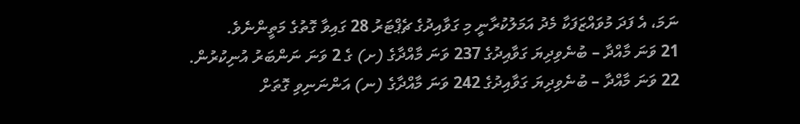ނަމަ، އެ ފަދަ މުވައްޒަފަކާ މެދު އަމަލުކުރާނީ މި ގަވާއިދުގެ ޗެޕްޓަރު 28 ގައިވާ ގޮތުގެ މަތީންނެވެ.
21 ވަނަ މާއްދާ – ބުނެވިދިޔަ ގަވާއިދުގެ 237 ވަނަ މާއްދާގެ (ށ) ގެ 2 ވަނަ ނަންބަރު އުނިކުރުން.
22 ވަނަ މާއްދާ – ބުނެވިދިޔަ ގަވާއިދުގެ 242 ވަނަ މާއްދާގެ (ނ) އަންނަނިވި ގޮތަށް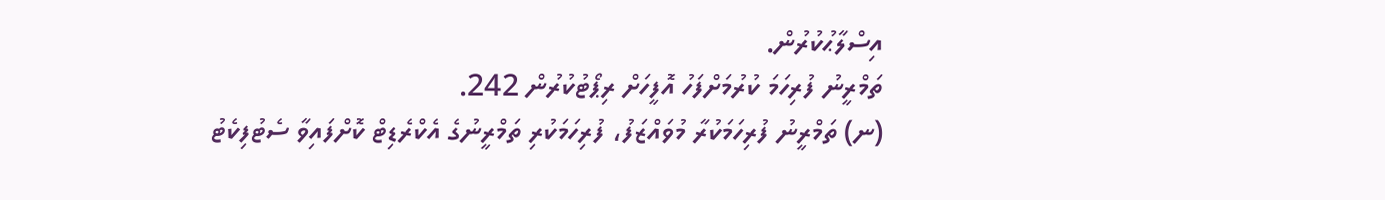އިސްލާޙުކުރުން.
ތަމްރީނު ފުރިހަމަ ކުރުމަށްފަހު އޮފީހަށް ރިޕޯޓުކުރުން 242.
(ނ) ތަމްރީނު ފުރިހަމަކުރާ މުވައްޒަފު، ފުރިހަމަކުރި ތަމްރީނުގެ އެކްރެޑިޓް ކޮށްފައިވާ ސެޓުފިކެޓު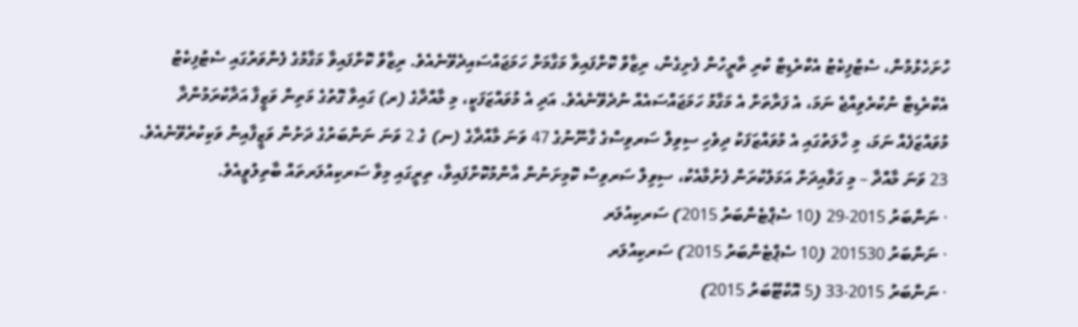ހުށަހެޅުމުން، ސެޓުފިކެޓު އެކްރެޑިޓް ކުރި ތާރީހުން ފެށިގެން، ރިޒާވް ކޮށްފައިވާ މަގާމަށް ހަމަޖައްސައިދެވޭނެއެވެ. ރިޒާވް ކޮށްފައިވާ މަގާމުގެ ފެންވަރުގައި ސެޓުފިކެޓު އެކްރެޑިޓް ނުކުރެވިއްޖެ ނަމަ، އެ ފަރާތަށް އެ މަގާމު ހަމަޖައްސައެއް ނުދެވޭނެއެވެ. އަދި އެ މުވައްޒަފަކީ، މި މާއްދާގެ (ރ) ގައިވާ ގޮތުގެ މަތިން ވަޒީފާ އަދާކުރަމުންދާ މުވައްޒަފެއް ނަމަ، މި ހާލަތުގައި އެ މުވައްޒަފަކު ދިވެހި ސިވިލް ސަރވިސްގެ ގާނޫނުގެ 47 ވަނަ މާއްދާގެ (ނ) ގެ 2 ވަނަ ނަންބަރުގެ ދަށުން ވަޒީފާއިން ވަކިކުރެވޭނެއެވެ.
23 ވަނަ މާއްދާ – މި ގަވާއިދަށް އަމަލުކުރަން ފެށުމާއެކު، ސިވިލް ސަރވިސް ކޮމިށަނުން އާންމުކޮށްފައިވާ، ތިރީގައި މިވާ ސަރކިއުލަރތައް ބާތިލުވީއެވެ.
· ނަންބަރު 2015-29 (10 ސެޕްޓެންބަރު 2015) ސަރކިއުލަރ
· ނަންބަރު 201530 (10 ސެޕްޓެންބަރު 2015) ސަރކިއުލަރ
· ނަންބަރު 2015-33 (5 އޮކްޓޫބަރު 2015)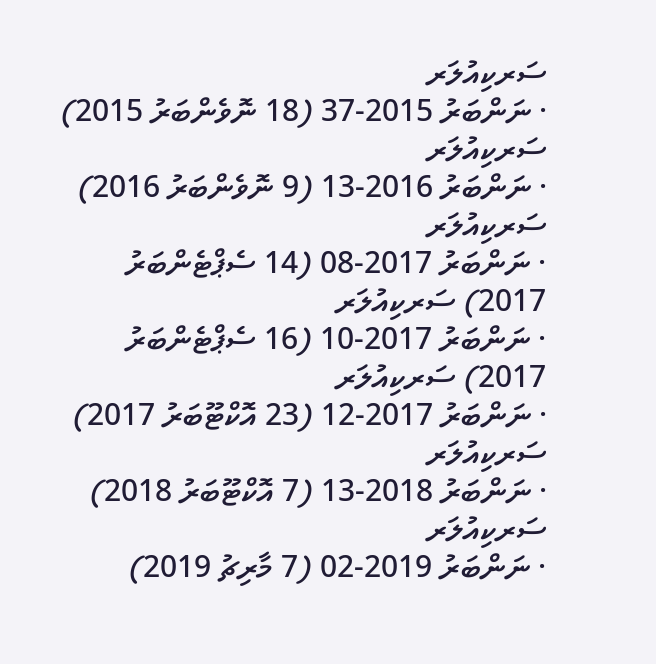ސަރކިއުލަރ
· ނަންބަރު 2015-37 (18 ނޮވެންބަރު 2015) ސަރކިއުލަރ
· ނަންބަރު 2016-13 (9 ނޮވެންބަރު 2016) ސަރކިއުލަރ
· ނަންބަރު 2017-08 (14 ސެޕްޓެންބަރު 2017) ސަރކިއުލަރ
· ނަންބަރު 2017-10 (16 ސެޕްޓެންބަރު 2017) ސަރކިއުލަރ
· ނަންބަރު 2017-12 (23 އޮކްޓޫބަރު 2017) ސަރކިއުލަރ
· ނަންބަރު 2018-13 (7 އޮކްޓޫބަރު 2018) ސަރކިއުލަރ
· ނަންބަރު 2019-02 (7 މާރިޗު 2019)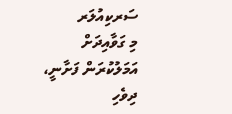ސަރކިއުލަރ
މި ގަވާއިދަށް އަމަލުކުރަން ފަށާނީ، ދިވެހި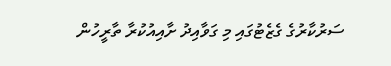ސަރުކާރުގެ ގެޒެޓުގައި މި ގަވާއިދު ށާއިއުކުރާ ތާރީހުން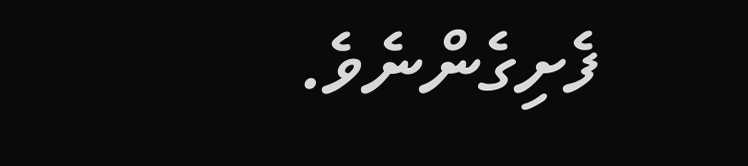ފެށިގެންނެވެ.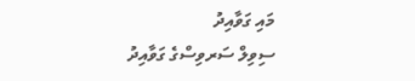މައި ގަވާއިދު
ސިވިލް ސަރވިސްގެ ގަވާއިދު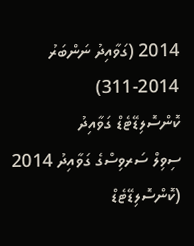2014 (ގަވާއިދު ނަންބަރު 2014-311)
ކޮންސޮލިޑޭޓެޑް ގަވާއިދު
ސިވިލް ސަރވިސްގެ ގަވާއިދު 2014 (ކޮންސޮލިޑޭޓެޑް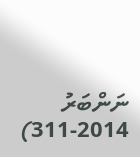ނަންބަރު 2014-311)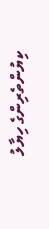ކިޔުންތެރިންގެ ހިޔާލު